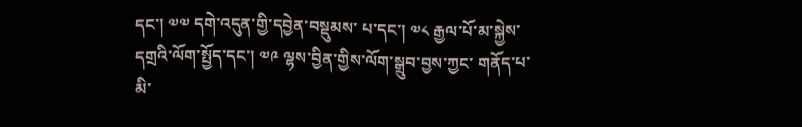དང་། ༧༧ དགེ་འདུན་གྱི་དབྱེན་བསྡུམས་ པ་དང་། ༧༨ རྒྱལ་པོ་མ་སྐྱེས་དགྲའི་ལོག་སྤྱོད་དང་། ༧༩ ལྷས་བྱིན་གྱིས་ལོག་སྒྲུབ་བྱས་ཀྱང་ གནོད་པ་མི་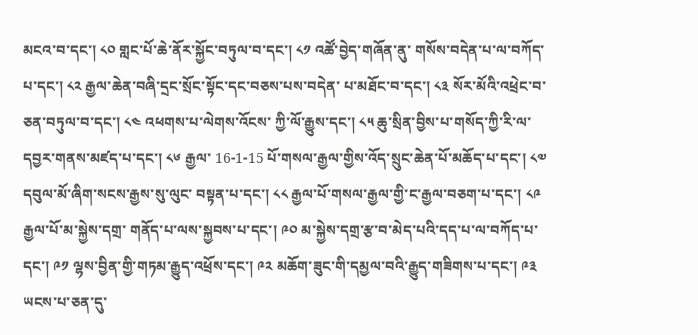མངའ་བ་དང་། ༨༠ གླང་པོ་ཆེ་ནོར་སྐྱོང་བཏུལ་བ་དང་། ༨༡ འཚོ་བྱེད་གཞོན་ནུ་ གསོས་བདེན་པ་ལ་བཀོད་པ་དང་། ༨༢ རྒྱལ་ཆེན་བཞི་དྲང་སྲོང་སྟོང་དང་བཅས་པས་བདེན་ པ་མཐོང་བ་དང་། ༨༣ སོར་མོའི་འཕྲེང་བ་ཅན་བཏུལ་བ་དང་། ༨༤ འཕགས་པ་ལེགས་འོངས་ ཀྱི་ལོ་རྒྱུས་དང་། ༨༥ ཆུ་སྲིན་བྱིས་པ་གསོད་ཀྱི་རི་ལ་དབྱར་གནས་མཛད་པ་དང་། ༨༦ རྒྱལ་ 16-1-15 པོ་གསལ་རྒྱལ་གྱིས་འོད་སྲུང་ཆེན་པོ་མཆོད་པ་དང་། ༨༧ དབུལ་མོ་ཞིག་སངས་རྒྱས་སུ་ལུང་ བསྟན་པ་དང་། ༨༨ རྒྱལ་པོ་གསལ་རྒྱལ་གྱི་ང་རྒྱལ་བཅག་པ་དང་། ༨༩ རྒྱལ་པོ་མ་སྐྱེས་དགྲ་ གནོད་པ་ལས་སྐྱབས་པ་དང་། ༩༠ མ་སྐྱེས་དགྲ་རྩ་བ་མེད་པའི་དད་པ་ལ་བཀོད་པ་དང་། ༩༡ ལྷས་བྱིན་གྱི་གཏམ་རྒྱུད་འཕྲོས་དང་། ༩༢ མཆོག་ཟུང་གི་དམྱལ་བའི་རྒྱུད་གཟིགས་པ་དང་། ༩༣ ཡངས་པ་ཅན་དུ་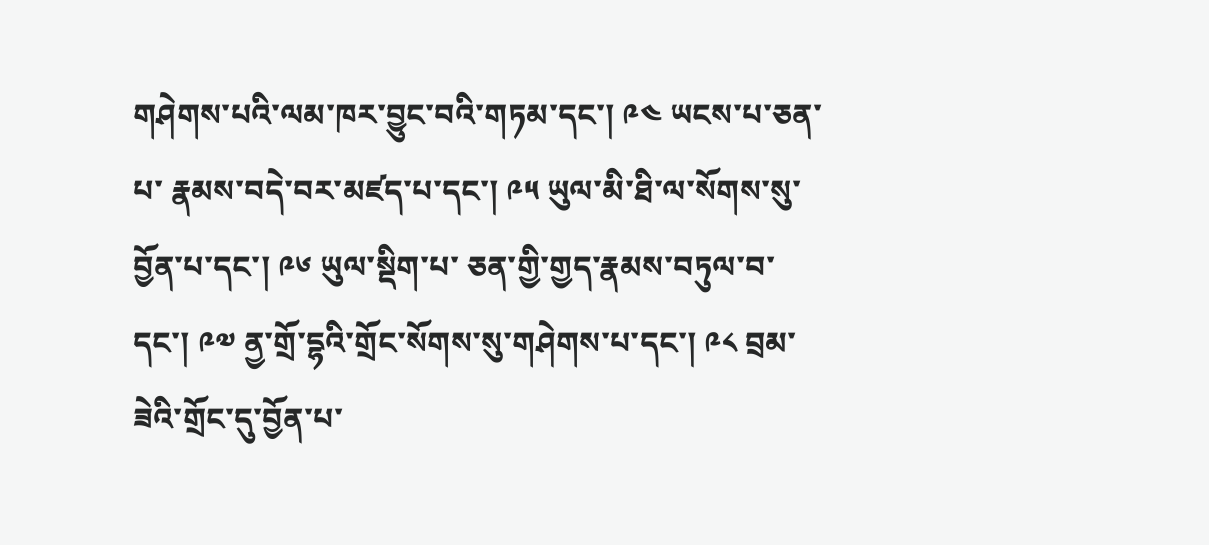གཤེགས་པའི་ལམ་ཁར་བྱུང་བའི་གཏམ་དང་། ༩༤ ཡངས་པ་ཅན་པ་ རྣམས་བདེ་བར་མཛད་པ་དང་། ༩༥ ཡུལ་མི་ཐི་ལ་སོགས་སུ་བྱོན་པ་དང་། ༩༦ ཡུལ་སྡིག་པ་ ཅན་གྱི་གྱད་རྣམས་བཏུལ་བ་དང་། ༩༧ ནྱ་གྲོ་དྷའི་གྲོང་སོགས་སུ་གཤེགས་པ་དང་། ༩༨ བྲམ་ ཟེའི་གྲོང་དུ་བྱོན་པ་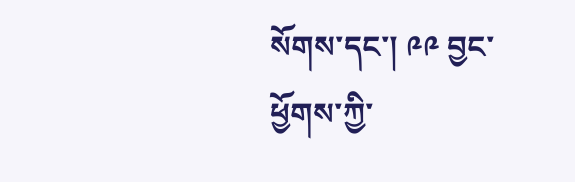སོགས་དང་། ༩༩ བྱང་ཕྱོགས་ཀྱི་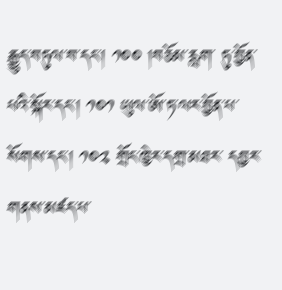རྒྱུད་བཏུལ་བ་དང་། ༡༠༠ །བཅོམ་རླག་ ཏུ་བྱོན་པའི་སྐོར་དང་། ༡༠༡ ཡུལ་ཨོ་ཏ་ལར་བྱོན་པ་སོགས་དང་། ༡༠༢ གྲོང་ཁྱེར་དགྲ་མཐར་ དབྱར་གནས་མཛད་པ་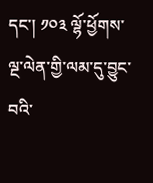དང་། ༡༠༣ ལྷོ་ཕྱོགས་ལྔ་ལེན་གྱི་ལམ་དུ་བྱུང་བའི་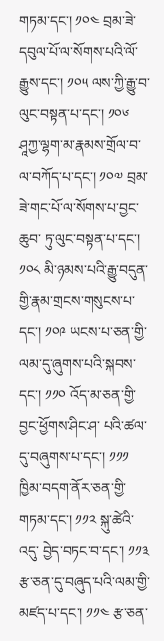གཏམ་དང་། ༡༠༤ བྲམ་ཟེ་དབུལ་པོ་ལ་སོགས་པའི་ལོ་རྒྱུས་དང་། ༡༠༥ ལས་ཀྱི་རྒྱུ་བ་ལུང་བསྟན་པ་དང་། ༡༠༦ ཤཱཀྱ་ལྷག་མ་རྣམས་གྲོལ་བ་ལ་བཀོད་པ་དང་། ༡༠༧ བྲམ་ཟེ་གང་པོ་ལ་སོགས་པ་བྱང་ཆུབ་ ཏུ་ལུང་བསྟན་པ་དང་། ༡༠༨ མི་ཉམས་པའི་རྒྱུ་བདུན་གྱི་རྣམ་གྲངས་གསུངས་པ་དང་། ༡༠༩ ཡངས་པ་ཅན་གྱི་ལམ་དུ་ཞུགས་པའི་སྐབས་དང་། ༡༡༠ འོད་མ་ཅན་གྱི་བྱང་ཕྱོགས་ཤིང་ཤ་ པའི་ཚལ་དུ་བཞུགས་པ་དང་། ༡༡༡ ཁྱིམ་བདག་ནོར་ཅན་གྱི་གཏམ་དང་། ༡༡༢ སྐུ་ཚེའི་འདུ་ བྱེད་བཏང་བ་དང་། ༡༡༣ རྩ་ཅན་དུ་བཞུད་པའི་ལམ་གྱི་མཛད་པ་དང་། ༡༡༤ རྩ་ཅན་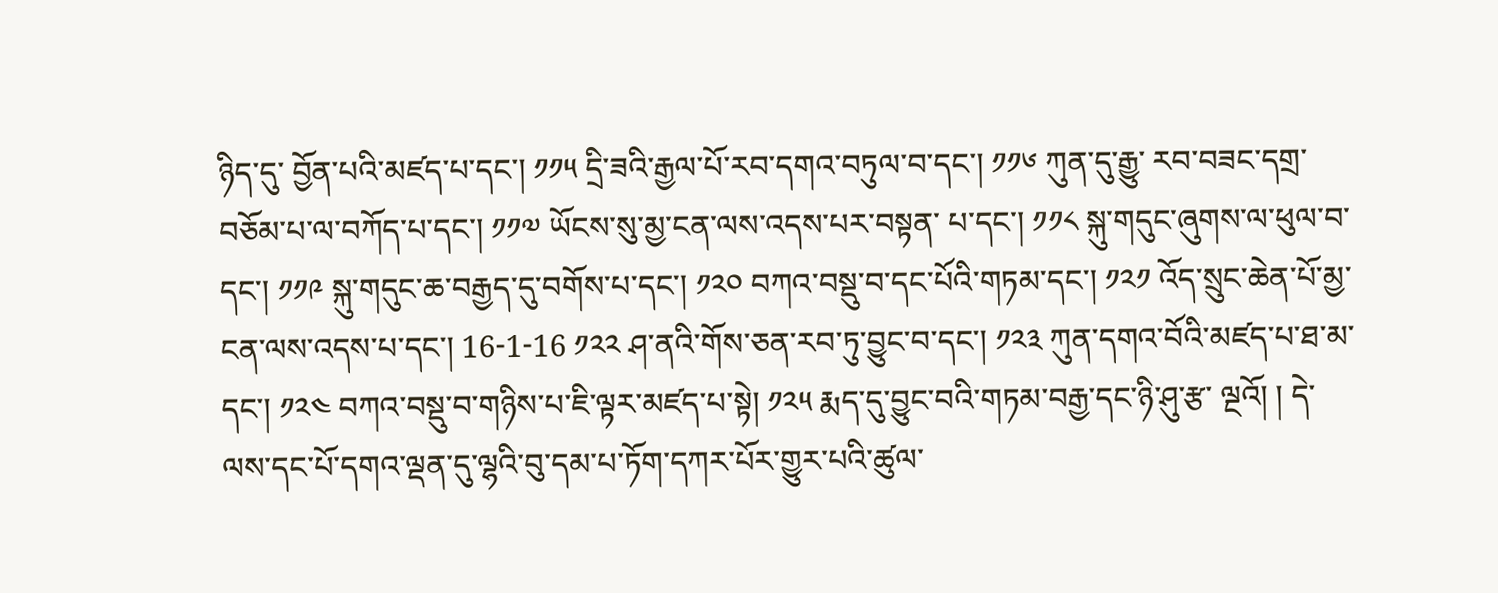ཉིད་དུ་ བྱོན་པའི་མཛད་པ་དང་། ༡༡༥ དྲི་ཟའི་རྒྱལ་པོ་རབ་དགའ་བཏུལ་བ་དང་། ༡༡༦ ཀུན་དུ་རྒྱུ་ རབ་བཟང་དགྲ་བཅོམ་པ་ལ་བཀོད་པ་དང་། ༡༡༧ ཡོངས་སུ་མྱ་ངན་ལས་འདས་པར་བསྟན་ པ་དང་། ༡༡༨ སྐུ་གདུང་ཞུགས་ལ་ཕུལ་བ་དང་། ༡༡༩ སྐུ་གདུང་ཆ་བརྒྱད་དུ་བགོས་པ་དང་། ༡༢༠ བཀའ་བསྡུ་བ་དང་པོའི་གཏམ་དང་། ༡༢༡ འོད་སྲུང་ཆེན་པོ་མྱ་ངན་ལས་འདས་པ་དང་། 16-1-16 ༡༢༢ ཤ་ནའི་གོས་ཅན་རབ་ཏུ་བྱུང་བ་དང་། ༡༢༣ ཀུན་དགའ་བོའི་མཛད་པ་ཐ་མ་དང་། ༡༢༤ བཀའ་བསྡུ་བ་གཉིས་པ་ཇི་ལྟར་མཛད་པ་སྟེ། ༡༢༥ རྨད་དུ་བྱུང་བའི་གཏམ་བརྒྱ་དང་ཉི་ཤུ་རྩ་ ལྔའོ། ། དེ་ལས་དང་པོ་དགའ་ལྡན་དུ་ལྷའི་བུ་དམ་པ་ཏོག་དཀར་པོར་གྱུར་པའི་ཚུལ་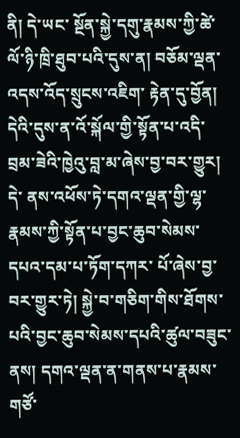ནི། དེ་ཡང་ སྔོན་སྐྱེ་དགུ་རྣམས་ཀྱི་ཚེ་ལོ་ཉི་ཁྲི་ཐུབ་པའི་དུས་ན། བཅོམ་ལྡན་འདས་འོད་སྲུངས་འཇིག་ རྟེན་དུ་བྱོན། དེའི་དུས་ན་འོ་སྐོལ་གྱི་སྟོན་པ་འདི་བྲམ་ཟེའི་ཁྱེའུ་བླ་མ་ཞེས་བྱ་བར་གྱུར། དེ་ ནས་འཕོས་ཏེ་དགའ་ལྡན་གྱི་ལྷ་རྣམས་ཀྱི་སྟོན་པ་བྱང་ཆུབ་སེམས་དཔའ་དམ་པ་ཏོག་དཀར་ པོ་ཞེས་བྱ་བར་གྱུར་ཏེ། སྐྱེ་བ་གཅིག་གིས་ཐོགས་པའི་བྱང་ཆུབ་སེམས་དཔའི་ཚུལ་བཟུང་ ནས། དགའ་ལྡན་ན་གནས་པ་རྣམས་གཙོ་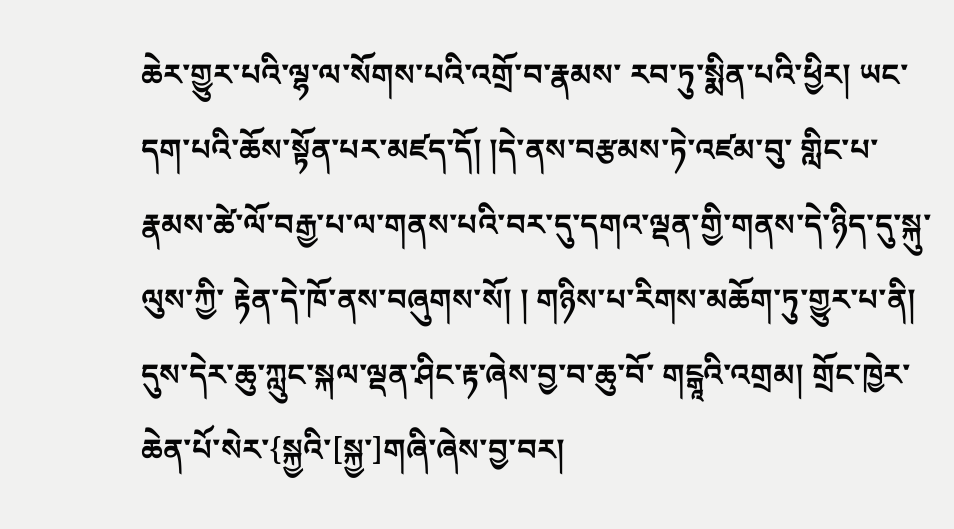ཆེར་གྱུར་པའི་ལྷ་ལ་སོགས་པའི་འགྲོ་བ་རྣམས་ རབ་ཏུ་སྨིན་པའི་ཕྱིར། ཡང་དག་པའི་ཆོས་སྟོན་པར་མཛད་དོ། །དེ་ནས་བརྩམས་ཏེ་འཛམ་བུ་ གླིང་པ་རྣམས་ཚེ་ལོ་བརྒྱ་པ་ལ་གནས་པའི་བར་དུ་དགའ་ལྡན་གྱི་གནས་དེ་ཉིད་དུ་སྐུ་ལུས་ཀྱི་ རྟེན་དེ་ཁོ་ནས་བཞུགས་སོ། ། གཉིས་པ་རིགས་མཆོག་ཏུ་གྱུར་པ་ནི། དུས་དེར་ཆུ་ཀླུང་སྐལ་ལྡན་ཤིང་རྟ་ཞེས་བྱ་བ་ཆུ་བོ་ གངྒཱའི་འགྲམ། གྲོང་ཁྱེར་ཆེན་པོ་སེར་{སྐྱའི་[སྐྱ་]གཞི་ཞེས་བྱ་བར།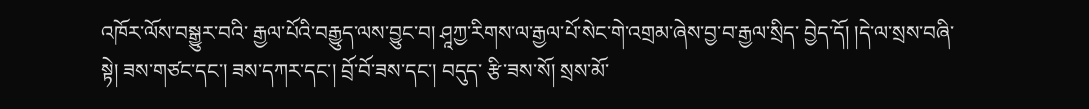འཁོར་ལོས་བསྒྱུར་བའི་ རྒྱལ་པོའི་བརྒྱུད་ལས་བྱུང་བ། ཤཱཀྱ་རིགས་ལ་རྒྱལ་པོ་སེང་གེ་འགྲམ་ཞེས་བྱ་བ་རྒྱལ་སྲིད་ བྱེད་དོ། །དེ་ལ་སྲས་བཞི་སྟེ། ཟས་གཙང་དང་། ཟས་དཀར་དང་། བྲོ་བོ་ཟས་དང་། བདུད་ རྩི་ཟས་སོ། སྲས་མོ་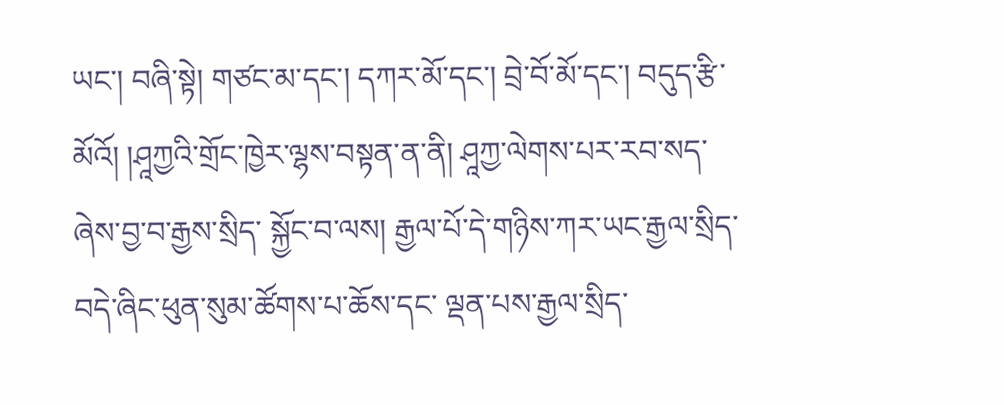ཡང་། བཞི་སྟེ། གཙང་མ་དང་། དཀར་མོ་དང་། བྲེ་བོ་མོ་དང་། བདུད་རྩི་ མོའོ། །ཤཱཀྱའི་གྲོང་ཁྱེར་ལྷས་བསྟན་ན་ནི། ཤཱཀྱ་ལེགས་པར་རབ་སད་ཞེས་བྱ་བ་རྒྱས་སྲིད་ སྐྱོང་བ་ལས། རྒྱལ་པོ་དེ་གཉིས་ཀར་ཡང་རྒྱལ་སྲིད་བདེ་ཞིང་ཕུན་སུམ་ཚོགས་པ་ཆོས་དང་ ལྡན་པས་རྒྱལ་སྲིད་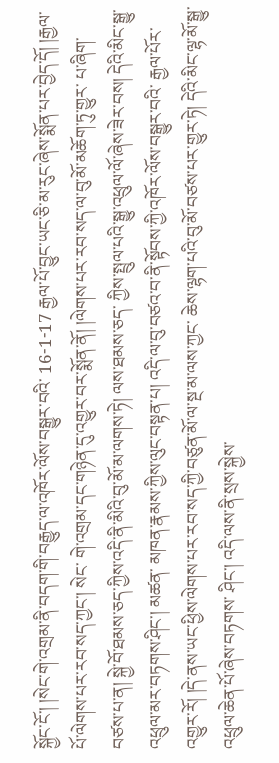སྐྱོང་ངོ་། །སེང་གེ་འགྲམ་ནི་བདག་གི་བརྒྱུད་ལ་འཁོར་ལོས་བསྒྱུར་བའི་ 16-1-17 རྒྱལ་པོ་བྱུང་ཡང་ཅི་མ་རུང་ཞེས་སྨོན་པར་བྱེད་དོ། །རྒྱལ་པོ་ལེགས་པར་རབ་སད་ཀྱང་། སེང་ གེ་འགྲམ་དང་གཉེན་དུ་འགྱུར་བར་སྨོན་ནོ། །ལེགས་པར་རབ་སད་ལ་བུ་མོ་མཆོག་ཏུ་གྱུར་ པ་ཞིག་བཙས་པ་ན། སྐྱེ་བོ་ཐམས་ཅད་ཀྱིས་འདི་ནི་མིའི་བུ་མོ་མ་ལགས་ཏེ། ལས་ཐམས་ཅད་ ཀྱིས་སྤྲུལ་པའི་སྒྱུ་འཕྲུལ་ལོ་ཞེས་ཟེར་བས། དེའི་མིང་སྒྱུ་འཕྲུལ་མར་བཏགས་ཤིང་། མཚན་ མཁན་རྣམས་ཀྱིས་ལུང་བསྟན་པ། འདི་ལ་བུ་བཙའ་བ་ནི་སྟོབས་ཀྱི་འཁོར་ལོས་བསྒྱུར་བའི་ རྒྱལ་པོར་འགྱུར་རོ། །དེ་ནས་ཡང་ཕྱིས་ལེགས་པར་རབ་སད་ཀྱི་བཙུན་མོ་ལ་སྔ་མ་ལས་ཀྱང་ ཆེས་ལྷག་པའི་བུ་མོ་བཙས་པར་གྱུར་ཏེ། དེའི་མིང་ལྷ་མོ་སྒྱུ་འཕྲུལ་ཆེན་པོ་ཞེས་བཏགས་ ཤིང་། འདི་ལས་ནི་སྲས་སྐྱེས་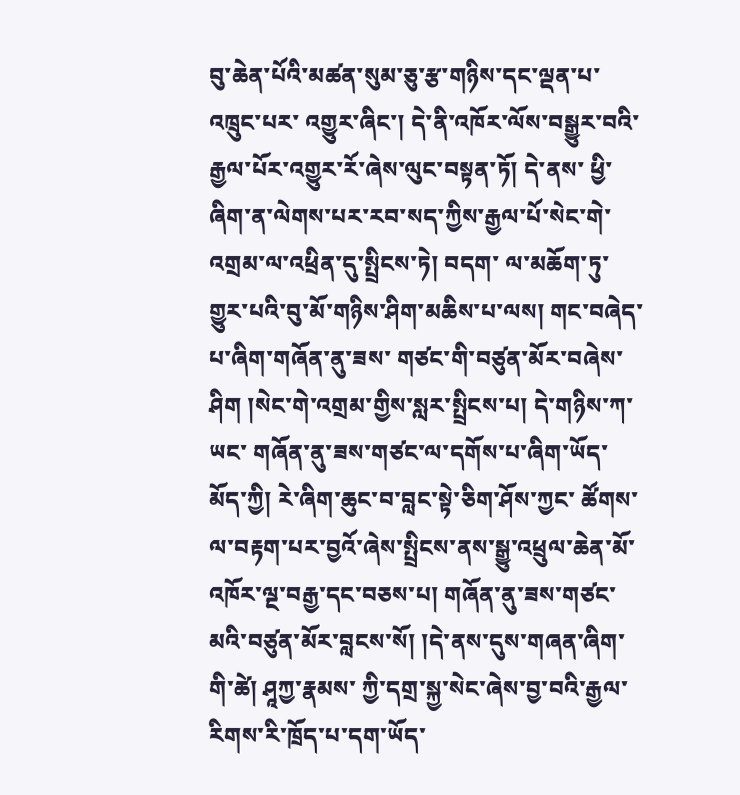བུ་ཆེན་པོའི་མཚན་སུམ་ཅུ་རྩ་གཉིས་དང་ལྡན་པ་འཁྲུང་པར་ འགྱུར་ཞིང་། དེ་ནི་འཁོར་ལོས་བསྒྱུར་བའི་རྒྱལ་པོར་འགྱུར་རོ་ཞེས་ལུང་བསྟན་ཏོ། དེ་ནས་ ཕྱི་ཞིག་ན་ལེགས་པར་རབ་སད་ཀྱིས་རྒྱལ་པོ་སེང་གེ་འགྲམ་ལ་འཕྲིན་དུ་སྤྲིངས་ཏེ། བདག་ ལ་མཆོག་ཏུ་གྱུར་པའི་བུ་མོ་གཉིས་ཤིག་མཆིས་པ་ལས། གང་བཞེད་པ་ཞིག་གཞོན་ནུ་ཟས་ གཙང་གི་བཙུན་མོར་བཞེས་ཤིག །སེང་གེ་འགྲམ་གྱིས་སླར་སྤྲིངས་པ། དེ་གཉིས་ཀ་ཡང་ གཞོན་ནུ་ཟས་གཙང་ལ་དགོས་པ་ཞིག་ཡོད་མོད་ཀྱི། རེ་ཞིག་ཆུང་བ་བླང་སྟེ་ཅིག་ཤོས་ཀྱང་ ཚོགས་ལ་བརྟག་པར་བྱའོ་ཞེས་སྤྲིངས་ནས་སྒྱུ་འཕྲུལ་ཆེན་མོ་འཁོར་ལྔ་བརྒྱ་དང་བཅས་པ། གཞོན་ནུ་ཟས་གཙང་མའི་བཙུན་མོར་བླངས་སོ། །དེ་ནས་དུས་གཞན་ཞིག་གི་ཚེ། ཤཱཀྱ་རྣམས་ ཀྱི་དགྲ་སྐྱ་སེང་ཞེས་བྱ་བའི་རྒྱལ་རིགས་རི་ཁྲོད་པ་དག་ཡོད་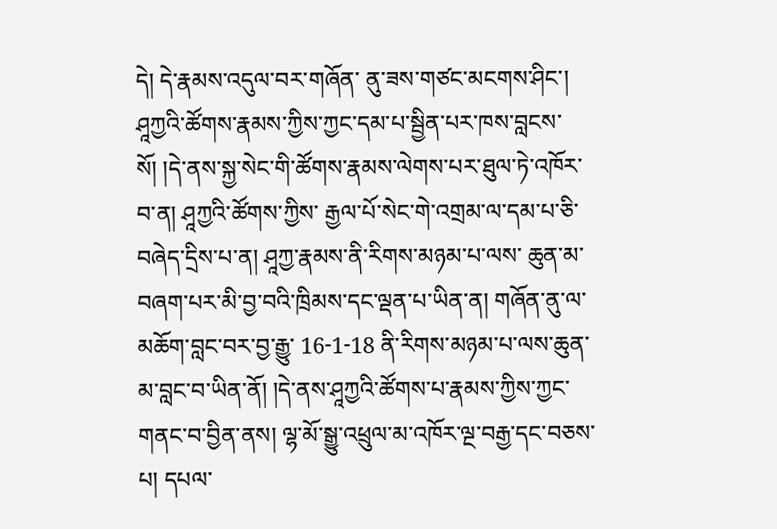དེ། དེ་རྣམས་འདུལ་བར་གཞོན་ ནུ་ཟས་གཙང་མངགས་ཤིང་། ཤཱཀྱའི་ཚོགས་རྣམས་ཀྱིས་ཀྱང་དམ་པ་སྦྱིན་པར་ཁས་བླངས་ སོ། །དེ་ནས་སྐྱ་སེང་གི་ཚོགས་རྣམས་ལེགས་པར་ཐུལ་ཏེ་འཁོར་བ་ན། ཤཱཀྱའི་ཚོགས་ཀྱིས་ རྒྱལ་པོ་སེང་གེ་འགྲམ་ལ་དམ་པ་ཅི་བཞེད་དྲིས་པ་ན། ཤཱཀྱ་རྣམས་ནི་རིགས་མཉམ་པ་ལས་ ཆུན་མ་བཞག་པར་མི་བྱ་བའི་ཁྲིམས་དང་ལྡན་པ་ཡིན་ན། གཞོན་ནུ་ལ་མཆོག་བླང་བར་བྱ་རྒྱུ་ 16-1-18 ནི་རིགས་མཉམ་པ་ལས་ཆུན་མ་བླང་བ་ཡིན་ནོ། །དེ་ནས་ཤཱཀྱའི་ཚོགས་པ་རྣམས་ཀྱིས་ཀྱང་ གནང་བ་བྱིན་ནས། ལྷ་མོ་སྒྱུ་འཕྲུལ་མ་འཁོར་ལྔ་བརྒྱ་དང་བཅས་པ། དཔལ་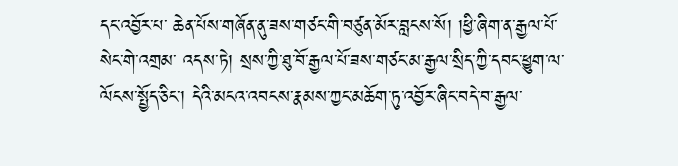དང་འབྱོར་པ་ ཆེན་པོས་གཞོན་ནུ་ཟས་གཙང་གི་བཙུན་མོར་བླངས་སོ། །ཕྱི་ཞིག་ན་རྒྱལ་པོ་སེང་གེ་འགྲམ་ འདས་ཏེ། སྲས་ཀྱི་ཐུ་བོ་རྒྱལ་པོ་ཟས་གཙང་མ་རྒྱལ་སྲིད་ཀྱི་དབང་ཕྱུག་ལ་ལོངས་སྤྱོད་ཅིང་། དེའི་མངའ་འབངས་རྣམས་ཀྱང་མཆོག་ཏུ་འབྱོར་ཞིང་བདེ་བ་རྒྱལ་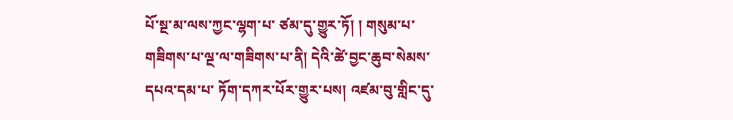པོ་སྔ་མ་ལས་ཀྱང་ལྷག་པ་ ཙམ་དུ་གྱུར་ཏོ། ། གསུམ་པ་གཟིགས་པ་ལྔ་ལ་གཟིགས་པ་ནི། དེའི་ཚེ་བྱང་ཆུབ་སེམས་དཔའ་དམ་པ་ ཏོག་དཀར་པོར་གྱུར་པས། འཛམ་བུ་གླིང་དུ་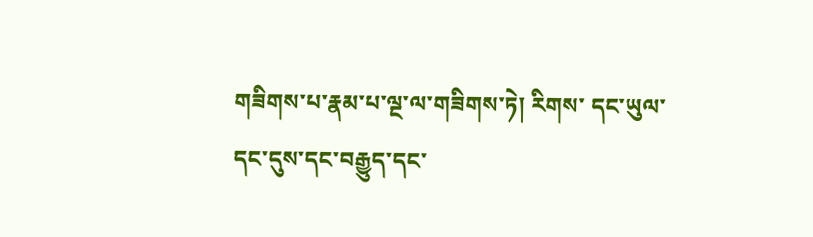གཟིགས་པ་རྣམ་པ་ལྔ་ལ་གཟིགས་ཏེ། རིགས་ དང་ཡུལ་དང་དུས་དང་བརྒྱུད་དང་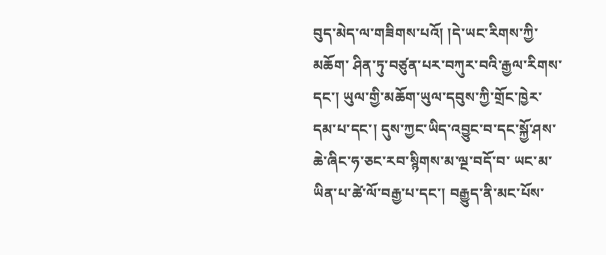བུད་མེད་ལ་གཟིགས་པའོ། །དེ་ཡང་རིགས་ཀྱི་མཆོག་ ཤིན་ཏུ་བཙུན་པར་བཀུར་བའི་རྒྱལ་རིགས་དང་། ཡུལ་གྱི་མཆོག་ཡུལ་དབུས་ཀྱི་གྲོང་ཁྱེར་ དམ་པ་དང་། དུས་ཀྱང་ཡིད་འབྱུང་བ་དང་སྐྱོ་ཤས་ཆེ་ཞིང་ཧ་ཅང་རབ་སྙིགས་མ་ལྔ་བདོ་བ་ ཡང་མ་ཡིན་པ་ཚེ་ལོ་བརྒྱ་པ་དང་། བརྒྱུད་ནི་མང་པོས་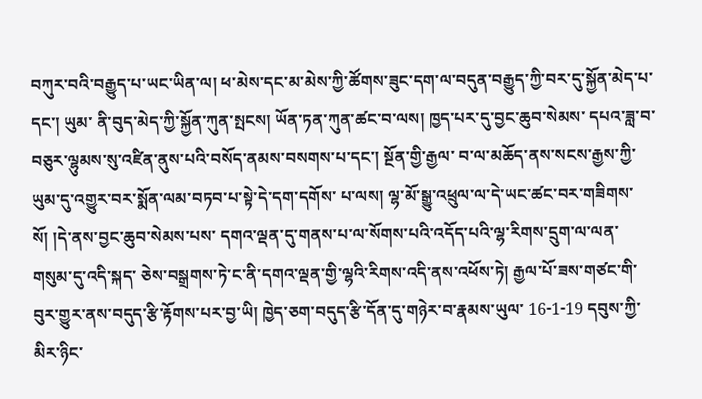བཀུར་བའི་བརྒྱུད་པ་ཡང་ཡིན་ལ། ཕ་མེས་དང་མ་མེས་ཀྱི་ཚོགས་ཟུང་དག་ལ་བདུན་བརྒྱུད་ཀྱི་བར་དུ་སྐྱོན་མེད་པ་དང་། ཡུམ་ ནི་བུད་མེད་ཀྱི་སྐྱོན་ཀུན་སྤངས། ཡོན་ཏན་ཀུན་ཚང་བ་ལས། ཁྱད་པར་དུ་བྱང་ཆུབ་སེམས་ དཔའ་ཟླ་བ་བཅུར་ལྷུམས་སུ་འཛིན་ནུས་པའི་བསོད་ནམས་བསགས་པ་དང་། སྔོན་གྱི་རྒྱལ་ བ་ལ་མཆོད་ནས་སངས་རྒྱས་ཀྱི་ཡུམ་དུ་འགྱུར་བར་སྨོན་ལམ་བཏབ་པ་སྟེ་དེ་དག་དགོས་ པ་ལས། ལྷ་མོ་སྒྱུ་འཕྲུལ་ལ་དེ་ཡང་ཚང་བར་གཟིགས་སོ། །དེ་ནས་བྱང་ཆུབ་སེམས་པས་ དགའ་ལྡན་དུ་གནས་པ་ལ་སོགས་པའི་འདོད་པའི་ལྷ་རིགས་དྲུག་ལ་ལན་གསུམ་དུ་འདི་སྐད་ ཅེས་བསྒྲགས་ཏེ་ང་ནི་དགའ་ལྡན་གྱི་ལྷའི་རིགས་འདི་ནས་འཕོས་ཏེ། རྒྱལ་པོ་ཟས་གཙང་གི་ བུར་གྱུར་ནས་བདུད་རྩི་རྟོགས་པར་བྱ་ཡི། ཁྱེད་ཅག་བདུད་རྩི་དོན་དུ་གཉེར་བ་རྣམས་ཡུལ་ 16-1-19 དབུས་ཀྱི་མིར་ཉིང་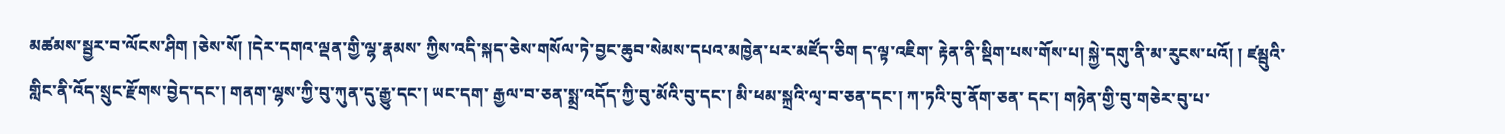མཚམས་སྦྱར་བ་ལོངས་ཤིག །ཅེས་སོ། །དེར་དགའ་ལྡན་གྱི་ལྷ་རྣམས་ ཀྱིས་འདི་སྐད་ཅེས་གསོལ་ཏེ་བྱང་ཆུབ་སེམས་དཔའ་མཁྱེན་པར་མཛོད་ཅིག ད་ལྟ་འཇིག་ རྟེན་ནི་སྡིག་པས་གོས་པ། སྐྱེ་དགུ་ནི་མ་རུངས་པའོ། ། ཛམྦུའི་གླིང་ནི་འོད་སྲུང་རྫོགས་བྱེད་དང་། གནག་ལྷས་ཀྱི་བུ་ཀུན་དུ་རྒྱུ་དང་། ཡང་དག་ རྒྱལ་བ་ཅན་སྨྲ་འདོད་ཀྱི་བུ་མོའི་བུ་དང་། མི་ཕམ་སྐྲའི་ལྭ་བ་ཅན་དང་། ཀ་ཏའི་བུ་ནོག་ཅན་ དང་། གཉེན་གྱི་བུ་གཅེར་བུ་པ་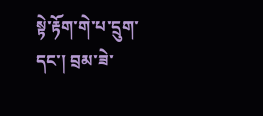སྟེ་རྟོག་གེ་པ་དྲུག་དང་། བྲམ་ཟེ་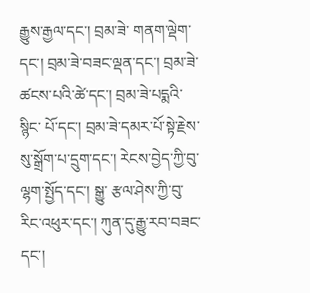རྒྱུས་རྒྱལ་དང་། བྲམ་ཟེ་ གནག་ལྡེག་དང་། བྲམ་ཟེ་བཟང་ལྡན་དང་། བྲམ་ཟེ་ཚངས་པའི་ཚེ་དང་། བྲམ་ཟེ་པདྨའི་སྙིང་ པོ་དང་། བྲམ་ཟེ་དམར་པོ་སྟེ་རྗེས་སུ་སྒྲོག་པ་དྲུག་དང་། རེངས་བྱེད་ཀྱི་བུ་ལྷག་སྤྱོད་དང་། སྒྱུ་ རྩལ་ཤེས་ཀྱི་བུ་རིང་འཕུར་དང་། ཀུན་དུ་རྒྱུ་རབ་བཟང་དང་།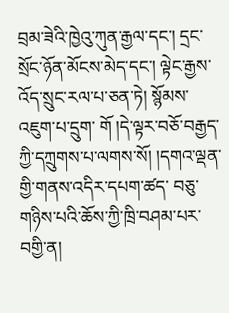བྲམ་ཟེའི་ཁྱེའུ་ཀུན་རྒྱལ་དང་། དྲང་སྲོང་ཉོན་མོངས་མེད་དང་། ལྟེང་རྒྱས་འོད་སྲུང་རལ་པ་ཅན་ཏེ། སྙོམས་འཇུག་པ་དྲུག་ གོ །དེ་ལྟར་བཅོ་བརྒྱད་ཀྱི་དཀྲུགས་པ་ལགས་སོ། །དགའ་ལྡན་གྱི་གནས་འདིར་དཔག་ཚད་ བཅུ་གཉིས་པའི་ཆོས་ཀྱི་ཁྲི་བཤམ་པར་བགྱི་ན།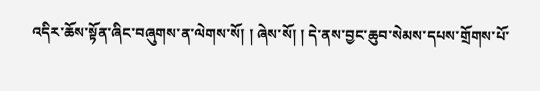འདིར་ཆོས་སྟོན་ཞིང་བཞུགས་ན་ལེགས་སོ། ། ཞེས་སོ། ། དེ་ནས་བྱང་ཆུབ་སེམས་དཔས་གྲོགས་པོ་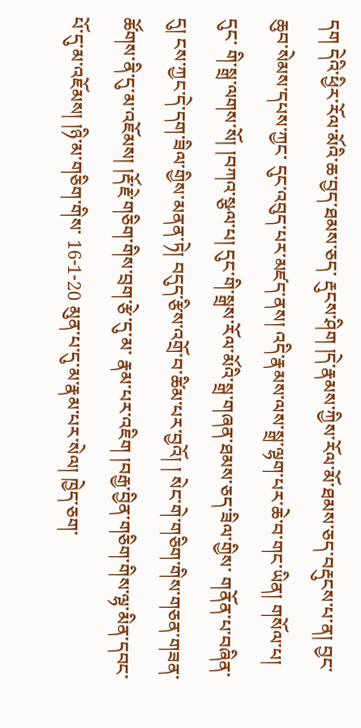དག དེའི་ཕྱིར་རོལ་མོའི་ཆ་བྱད་ཐམས་ཅད་ རྡུངས་ཤིག །དེ་རྣམས་ཀྱིས་རོལ་མོ་ཐམས་ཅད་བརྡུངས་པ་ན། བྱང་ཆུབ་སེམས་དཔས་ཀྱང་ དུང་འབུད་པར་མཛད་ནས། འདི་རྣམས་ལས་སྒྲ་ལྷག་པར་ཆེ་བ་གང་ཡིན། གསོལ་པ། དུང་ གི་སྒྲ་ལགས་སོ། །བཀའ་སྩལ་པ། དུང་གི་སྒྲས་རོལ་མོའི་སྒྲ་གཞན་ཐམས་ཅད་ཟིལ་གྱིས་ གནོན་པ་བཞིན་དུ། ངས་ཀྱང་དེ་དག་ཟིལ་གྱིས་མནན་ཏེ། བདུད་རྩིས་འགྲོ་བ་ཚིམ་པར་བྱའོ། ། སེང་གེ་གཅིག་གིས་གཅན་གཟན་ཚོགས་ནི་དུ་མ་འཇོམས། །རྡོ་རྗེ་གཅིག་གིས་བྲག་རྩེ་དུ་མ་ རྣམ་པར་འཇིག །བརྒྱ་བྱིན་གཅིག་གིས་ལྷ་མིན་དབང་པོ་དུ་མ་འཇོམས། །ཉི་མ་གཅིག་གིས་ 16-1-20 མུན་པ་དུ་མ་རྣམ་པར་སེལ། ཁྱེད་ཅག་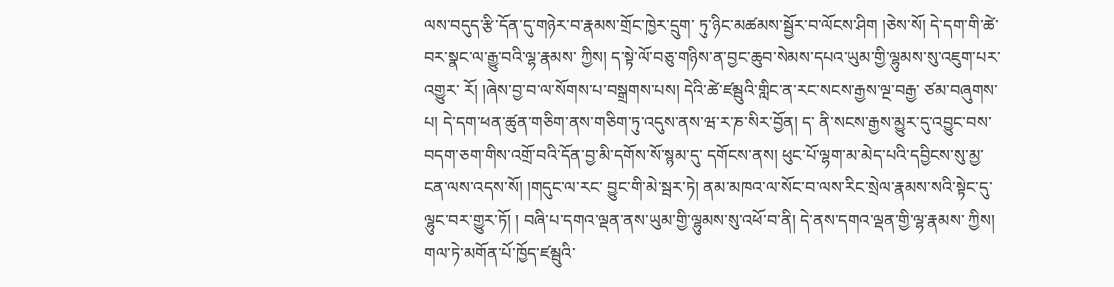ལས་བདུད་རྩི་དོན་དུ་གཉེར་བ་རྣམས་གྲོང་ཁྱེར་དྲུག་ ཏུ་ཉིང་མཚམས་སྦྱོར་བ་ལོངས་ཤིག །ཅེས་སོ། དེ་དག་གི་ཚེ་བར་སྣང་ལ་རྒྱུ་བའི་ལྷ་རྣམས་ ཀྱིས། ད་སྟེ་ལོ་བཅུ་གཉིས་ན་བྱང་ཆུབ་སེམས་དཔའ་ཡུམ་གྱི་ལྷུམས་སུ་འཇུག་པར་འགྱུར་ རོ། །ཞེས་བྱ་བ་ལ་སོགས་པ་བསྒྲགས་པས། དེའི་ཚེ་ཛམྦུའི་གླིང་ན་རང་སངས་རྒྱས་ལྔ་བརྒྱ་ ཙམ་བཞུགས་པ། དེ་དག་ཕན་ཚུན་གཅིག་ནས་གཅིག་ཏུ་འདུས་ནས་ཝ་ར་ཎ་སིར་བྱོན། ད་ ནི་སངས་རྒྱས་མྱུར་དུ་འབྱུང་བས་བདག་ཅག་གིས་འགྲོ་བའི་དོན་བྱ་མི་དགོས་སོ་སྙམ་དུ་ དགོངས་ནས། ཕུང་པོ་ལྷག་མ་མེད་པའི་དབྱིངས་སུ་མྱ་ངན་ལས་འདས་སོ། །གདུང་ལ་རང་ བྱུང་གི་མེ་སྦར་ཏེ། ནམ་མཁའ་ལ་སོང་བ་ལས་རིང་སྲེལ་རྣམས་སའི་སྟེང་དུ་ལྷུང་བར་གྱུར་ཏོ། ། བཞི་པ་དགའ་ལྡན་ནས་ཡུམ་གྱི་ལྷུམས་སུ་འཕོ་བ་ནི། དེ་ནས་དགའ་ལྡན་གྱི་ལྷ་རྣམས་ ཀྱིས། གལ་ཏེ་མགོན་པོ་ཁྱོད་ཛམྦུའི་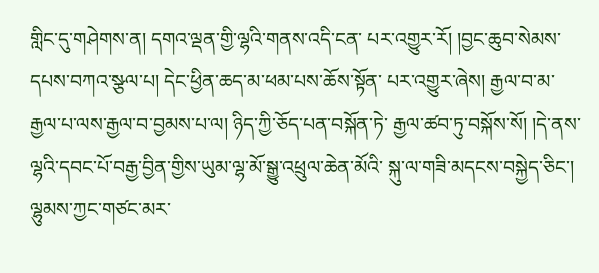གླིང་དུ་གཤེགས་ན། དགའ་ལྡན་གྱི་ལྷའི་གནས་འདི་ངན་ པར་འགྱུར་རོ། །བྱང་ཆུབ་སེམས་དཔས་བཀའ་སྩལ་པ། དེང་ཕྱིན་ཆད་མ་ཕམ་པས་ཆོས་སྟོན་ པར་འགྱུར་ཞེས། རྒྱལ་བ་མ་རྒྱལ་པ་ལས་རྒྱལ་བ་བྱམས་པ་ལ། ཉིད་ཀྱི་ཅོད་པན་བསྐོན་ཏེ་ རྒྱལ་ཚབ་ཏུ་བསྐོས་སོ། །དེ་ནས་ལྷའི་དབང་པོ་བརྒྱ་བྱིན་གྱིས་ཡུམ་ལྷ་མོ་སྒྱུ་འཕྲུལ་ཆེན་མོའི་ སྐུ་ལ་གཟི་མདངས་བསྐྱེད་ཅིང་། ལྷུམས་ཀྱང་གཙང་མར་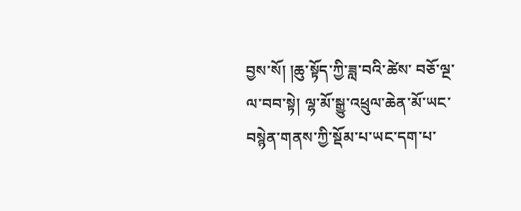བྱས་སོ། །ཆུ་སྟོད་ཀྱི་ཟླ་བའི་ཚེས་ བཅོ་ལྔ་ལ་བབ་སྟེ། ལྷ་མོ་སྒྱུ་འཕྲུལ་ཆེན་མོ་ཡང་བསྙེན་གནས་ཀྱི་སྡོམ་པ་ཡང་དག་པ་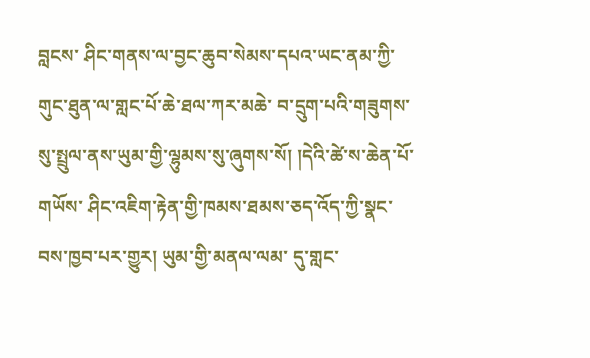བླངས་ ཤིང་གནས་ལ་བྱང་ཆུབ་སེམས་དཔའ་ཡང་ནམ་ཀྱི་གུང་ཐུན་ལ་གླང་པོ་ཆེ་ཐལ་ཀར་མཆེ་ བ་དྲུག་པའི་གཟུགས་སུ་སྤྲུལ་ནས་ཡུམ་གྱི་ལྷུམས་སུ་ཞུགས་སོ། །དེའི་ཚེ་ས་ཆེན་པོ་གཡོས་ ཤིང་འཇིག་རྟེན་གྱི་ཁམས་ཐམས་ཅད་འོད་ཀྱི་སྣང་བས་ཁྱབ་པར་གྱུར། ཡུམ་གྱི་མནལ་ལམ་ དུ་གླང་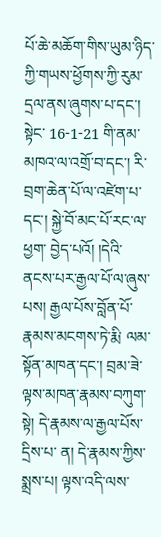པོ་ཆེ་མཆོག་གིས་ཡུམ་ཉིད་ཀྱི་གཡས་ཕྱོགས་ཀྱི་རུམ་དྲལ་ནས་ཞུགས་པ་དང་། སྟེང་ 16-1-21 གི་ནམ་མཁའ་ལ་འགྲོ་བ་དང་། རི་བྲག་ཆེན་པོ་ལ་འཛེག་པ་དང་། སྐྱེ་བོ་མང་པོ་རང་ལ་ཕྱག་ བྱེད་པའོ། །དེའི་ནངས་པར་རྒྱལ་པོ་ལ་ཞུས་པས། རྒྱལ་པོས་བློན་པོ་རྣམས་མངགས་ཏེ་རྨི་ ལམ་སྟོན་མཁན་དང་། བྲམ་ཟེ་ལྟས་མཁན་རྣམས་བཀུག་སྟེ། དེ་རྣམས་ལ་རྒྱལ་པོས་དྲིས་པ་ ན། དེ་རྣམས་ཀྱིས་སྨྲས་པ། ལྟས་འདི་ལས་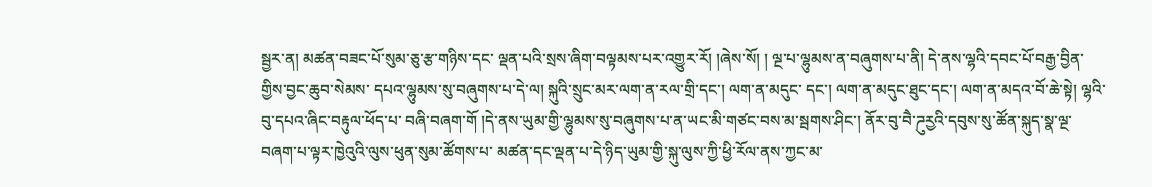སྦྱར་ན། མཚན་བཟང་པོ་སུམ་ཅུ་རྩ་གཉིས་དང་ ལྡན་པའི་སྲས་ཞིག་བལྟམས་པར་འགྱུར་རོ། །ཞེས་སོ། ། ལྔ་པ་ལྷུམས་ན་བཞུགས་པ་ནི། དེ་ནས་ལྷའི་དབང་པོ་བརྒྱ་བྱིན་གྱིས་བྱང་ཆུབ་སེམས་ དཔའ་ལྷུམས་སུ་བཞུགས་པ་དེ་ལ། སྐུའི་སྲུང་མར་ལག་ན་རལ་གྲི་དང་། ལག་ན་མདུང་ དང་། ལག་ན་མདུང་ཐུང་དང་། ལག་ན་མདའ་བོ་ཆེ་སྟེ། ལྷའི་བུ་དཔའ་ཞིང་བརྟུལ་ཕོད་པ་ བཞི་བཞག་གོ །དེ་ནས་ཡུམ་གྱི་ལྷུམས་སུ་བཞུགས་པ་ན་ཡང་མི་གཙང་བས་མ་སྦགས་ཤིང་། ནོར་བུ་བཻ་ཌུརྱའི་དབུས་སུ་ཚོན་སྐུད་སྣ་ལྔ་བཞག་པ་ལྟར་ཁྱེའུའི་ལུས་ཕུན་སུམ་ཚོགས་པ་ མཚན་དང་ལྡན་པ་དེ་ཉིད་ཡུམ་གྱི་སྐུ་ལུས་ཀྱི་ཕྱི་རོལ་ནས་ཀྱང་མ་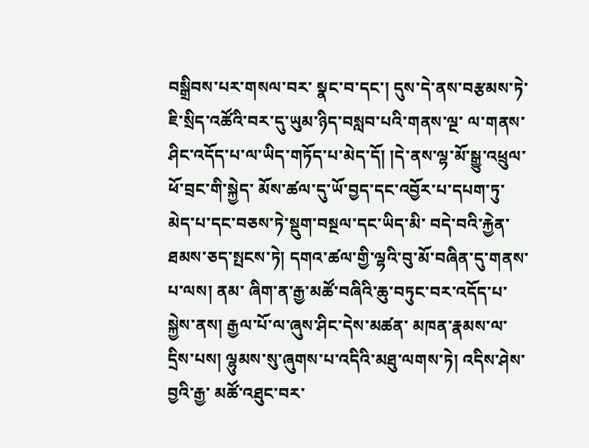བསྒྲིབས་པར་གསལ་བར་ སྣང་བ་དང་། དུས་དེ་ནས་བརྩམས་ཏེ་ཇི་སྲིད་འཚོའི་བར་དུ་ཡུམ་ཉིད་བསླབ་པའི་གནས་ལྔ་ ལ་གནས་ཤིང་འདོད་པ་ལ་ཡིད་གཏོད་པ་མེད་དོ། །དེ་ནས་ལྷ་མོ་སྒྱུ་འཕྲུལ་ཕོ་བྲང་གི་སྐྱེད་ མོས་ཚལ་དུ་ཡོ་བྱད་དང་འབྱོར་པ་དཔག་ཏུ་མེད་པ་དང་བཅས་ཏེ་སྡུག་བསྔལ་དང་ཡིད་མི་ བདེ་བའི་རྐྱེན་ཐམས་ཅད་སྤངས་ཏེ། དགའ་ཚལ་གྱི་ལྷའི་བུ་མོ་བཞིན་དུ་གནས་པ་ལས། ནམ་ ཞིག་ན་རྒྱ་མཚོ་བཞིའི་ཆུ་བཏུང་བར་འདོད་པ་སྐྱེས་ནས། རྒྱལ་པོ་ལ་ཞུས་ཤིང་དེས་མཚན་ མཁན་རྣམས་ལ་དྲིས་པས། ལྷུམས་སུ་ཞུགས་པ་འདིའི་མཐུ་ལགས་ཏེ། འདིས་ཤེས་བྱའི་རྒྱ་ མཚོ་འཐུང་བར་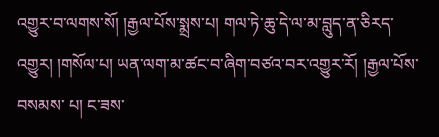འགྱུར་བ་ལགས་སོ། །རྒྱལ་པོས་སྨྲས་པ། གལ་ཏེ་ཆུ་དེ་ལ་མ་བླུད་ན་ཅིརད་ འགྱུར། །གསོལ་པ། ཡན་ལག་མ་ཚང་བ་ཞིག་བཙའ་བར་འགྱུར་རོ། །རྒྱལ་པོས་བསམས་ པ། ང་ཟས་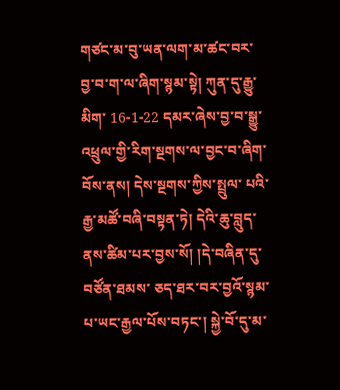གཙང་མ་བུ་ཡན་ལག་མ་ཚང་བར་བྱ་བ་ག་ལ་ཞིག་སྙམ་སྟེ། ཀུན་དུ་རྒྱུ་མིག་ 16-1-22 དམར་ཞེས་བྱ་བ་སྒྱུ་འཕྲུལ་གྱི་རིག་སྔགས་ལ་བྱང་བ་ཞིག་བོས་ནས། དེས་སྔགས་ཀྱིས་སྤྲུལ་ པའི་རྒྱ་མཚོ་བཞི་བསྟན་ཏེ། དེའི་ཆུ་བླུད་ནས་ཚིམ་པར་བྱས་སོ། །དེ་བཞིན་དུ་བཙོན་ཐམས་ ཅད་ཐར་བར་བྱའོ་སྙམ་པ་ཡང་རྒྱལ་པོས་བཏང་། སྐྱེ་བོ་དུ་མ་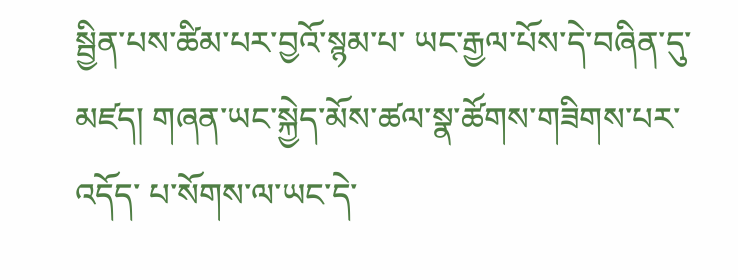སྦྱིན་པས་ཚིམ་པར་བྱའོ་སྙམ་པ་ ཡང་རྒྱལ་པོས་དེ་བཞིན་དུ་མཛད། གཞན་ཡང་སྐྱེད་མོས་ཚལ་སྣ་ཚོགས་གཟིགས་པར་འདོད་ པ་སོགས་ལ་ཡང་དེ་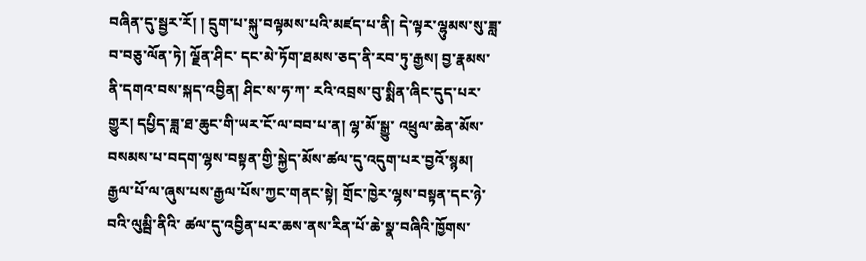བཞིན་དུ་སྦྱར་རོ། ། དྲུག་པ་སྐུ་བལྟམས་པའི་མཛད་པ་ནི། དེ་ལྟར་ལྷུམས་སུ་ཟླ་བ་བཅུ་ལོན་ཏེ། ལྗོན་ཤིང་ དང་མེ་ཏོག་ཐམས་ཅད་ནི་རབ་ཏུ་རྒྱས། བྱ་རྣམས་ནི་དགའ་བས་སྐད་འབྱིན། ཤིང་ས་ཧ་ཀ་ རའི་འབྲས་བུ་སྨིན་ཞིང་དུད་པར་གྱུར། དཔྱིད་ཟླ་ཐ་ཆུང་གི་ཡར་ངོ་ལ་བབ་པ་ན། ལྷ་མོ་སྒྱུ་ འཕྲུལ་ཆེན་མོས་བསམས་པ་བདག་ལྷས་བསྟན་གྱི་སྐྱེད་མོས་ཚལ་དུ་འདུག་པར་བྱའོ་སྙམ། རྒྱལ་པོ་ལ་ཞུས་པས་རྒྱལ་པོས་ཀྱང་གནང་སྟེ། གྲོང་ཁྱེར་ལྷས་བསྟན་དང་ཉེ་བའི་ལུམྦི་ནིའི་ ཚལ་དུ་འབྱིན་པར་ཆས་ནས་རིན་པོ་ཆེ་སྣ་བཞིའི་ཁྱོགས་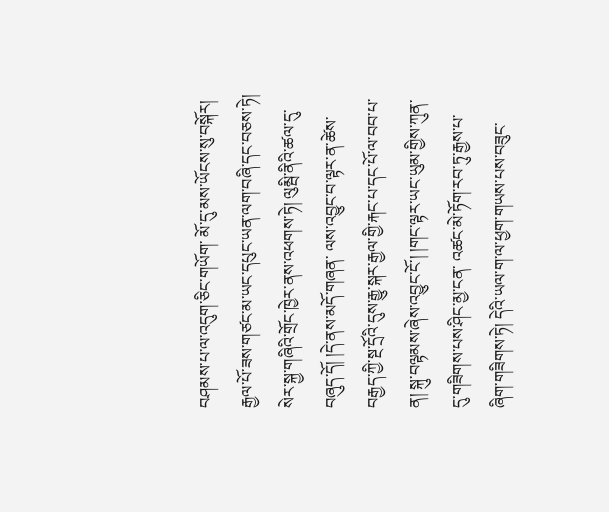བཤམས་པ་ལ་འདུག་ཅིང་གཡོག་ མོ་དུ་མས་ཡོངས་སུ་བསྐོར། རྒྱལ་པོ་ཟས་གཙང་མ་ཡང་དཔུང་ཡན་ལག་བཞི་དང་བཅས་ཏེ། སེར་སྐྱ་གཞིའི་གྲོང་ཁྱེར་ནས་འཕགས་ཏེ། ལུམྦི་ནིའི་ཚལ་དུ་བཞུད་དོ། །དེ་ནས་མདོ་གཞན་ ལས་འབྱུང་བ་ལྟར་ན་ཚེས་བརྒྱད་ཀྱི་སྔ་དྲོའི་དུས་རྒྱུ་སྐར་རྒྱལ་གྱི་རྐང་པ་དང་པོ་ལ་བབ་པ་ ན། སྐུ་བལྟམས་ཞེས་འབྱུང་ངོ་། །གང་ལྟར་ཡང་ཡུམ་གྱིས་ཀུན་དུ་གཟིགས་པས་ཤིང་མྱ་ངན་ འཚང་མེ་ཏོག་རབ་ཏུ་རྒྱས་པ་ཞིག་གཟིགས་ཏེ། དེའི་ཡལ་ག་ལ་ཕྱག་གཡས་པས་བཟུང་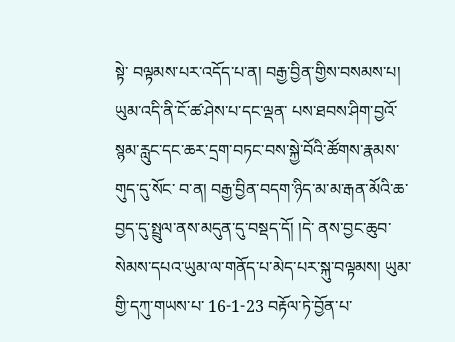སྟེ་ བལྟམས་པར་འདོད་པ་ན། བརྒྱ་བྱིན་གྱིས་བསམས་པ། ཡུམ་འདི་ནི་ངོ་ཚ་ཤེས་པ་དང་ལྡན་ པས་ཐབས་ཤིག་བྱའོ་སྙམ་རླུང་དང་ཆར་དྲག་བཏང་བས་སྐྱེ་བོའི་ཚོགས་རྣམས་གུད་དུ་སོང་ བ་ན། བརྒྱ་བྱིན་བདག་ཉིད་མ་མ་རྒན་མོའི་ཆ་བྱད་དུ་སྤྲུལ་ནས་མདུན་དུ་བསྡད་དོ། །དེ་ ནས་བྱང་ཆུབ་སེམས་དཔའ་ཡུམ་ལ་གནོད་པ་མེད་པར་སྐུ་བལྟམས། ཡུམ་གྱི་དཀུ་གཡས་པ་ 16-1-23 བརྟོལ་ཏེ་བྱོན་པ་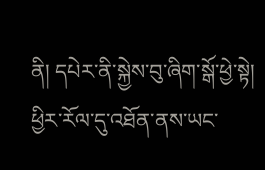ནི། དཔེར་ནི་སྐྱེས་བུ་ཞིག་སྒོ་ཕྱེ་སྟེ། ཕྱིར་རོལ་དུ་འཐོན་ནས་ཡང་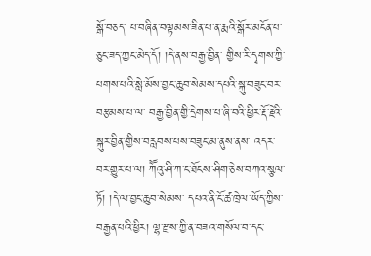སྒོ་བཅད་ པ་བཞིན་བལྟམས་ཟིན་པ་ན་རྨའི་སྒོར་མངོན་པ་ཅུང་ཟད་ཀྱང་མེད་དོ། །དེ་ནས་བརྒྱ་བྱིན་ གྱིས་རི་དྭགས་ཀྱི་པགས་པའི་སླེ་མོས་བྱང་ཆུབ་སེམས་དཔའི་སྐུ་བཟུང་བར་བརྩམས་པ་ལ་ བརྒྱ་བྱིན་གྱི་དྲེགས་པ་ཞི་བའི་ཕྱིར་རྡོ་རྗེའི་སྐུར་བྱིན་གྱིས་བརླབས་པས་བཟུང་མ་ནུས་ནས་ འདར་བར་གྱུར་པ་ལ། ཀཽའུ་ཤི་ཀ་ང་ཐོངས་ཤིག་ཅེས་བཀའ་སྩལ་ཏོ། །དེ་ལ་བྱང་ཆུབ་སེམས་ དཔའ་ནི་ངོ་ཚ་ཁྲེལ་ཡོད་ཀྱིས་བརྒྱན་པའི་ཕྱིར། ལྷ་རྫས་ཀྱི་ན་བཟའ་གསོལ་བ་དང་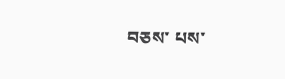བཅས་ པས་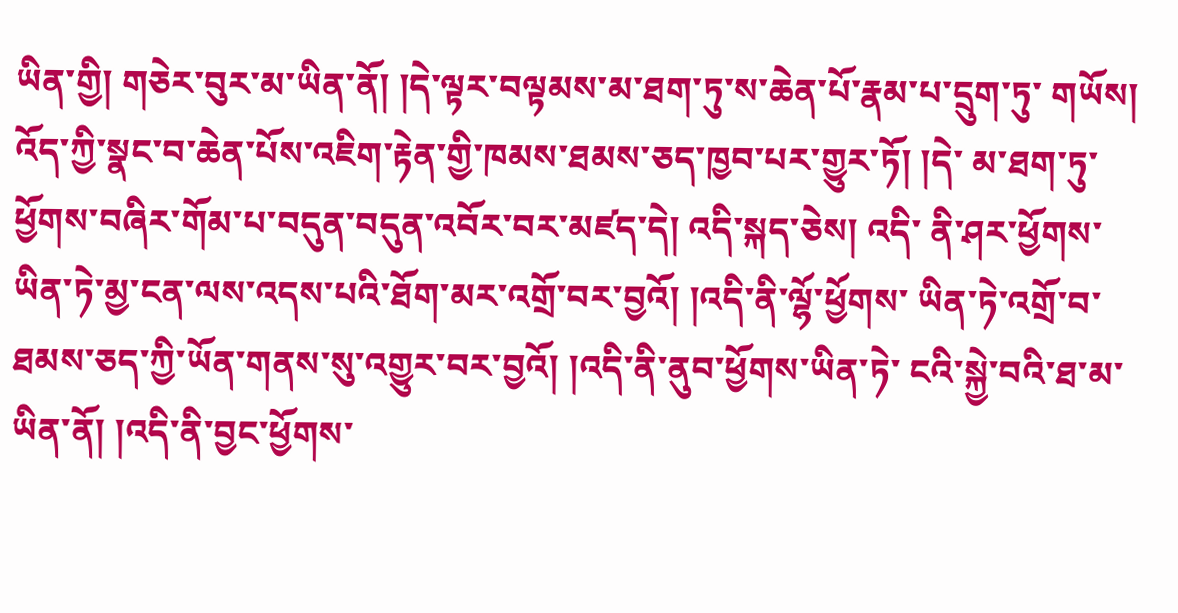ཡིན་གྱི། གཅེར་བུར་མ་ཡིན་ནོ། །དེ་ལྟར་བལྟམས་མ་ཐག་ཏུ་ས་ཆེན་པོ་རྣམ་པ་དྲུག་ཏུ་ གཡོས། འོད་ཀྱི་སྣང་བ་ཆེན་པོས་འཇིག་རྟེན་གྱི་ཁམས་ཐམས་ཅད་ཁྱབ་པར་གྱུར་ཏོ། །དེ་ མ་ཐག་ཏུ་ཕྱོགས་བཞིར་གོམ་པ་བདུན་བདུན་འབོར་བར་མཛད་དེ། འདི་སྐད་ཅེས། འདི་ ནི་ཤར་ཕྱོགས་ཡིན་ཏེ་མྱ་ངན་ལས་འདས་པའི་ཐོག་མར་འགྲོ་བར་བྱའོ། །འདི་ནི་ལྷོ་ཕྱོགས་ ཡིན་ཏེ་འགྲོ་བ་ཐམས་ཅད་ཀྱི་ཡོན་གནས་སུ་འགྱུར་བར་བྱའོ། །འདི་ནི་ནུབ་ཕྱོགས་ཡིན་ཏེ་ ངའི་སྐྱེ་བའི་ཐ་མ་ཡིན་ནོ། །འདི་ནི་བྱང་ཕྱོགས་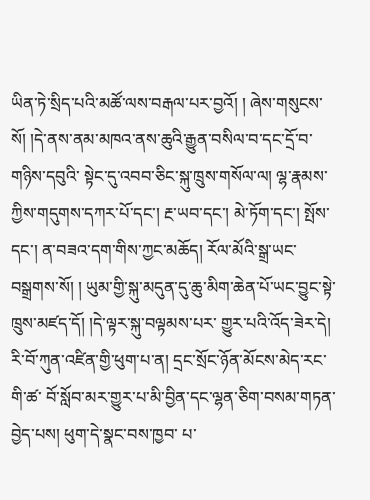ཡིན་ཏེ་སྲིད་པའི་མཚོ་ལས་བརྒལ་པར་བྱའོ། ། ཞེས་གསུངས་སོ། །དེ་ནས་ནམ་མཁའ་ནས་ཆུའི་རྒྱུན་བསིལ་བ་དང་དྲོ་བ་གཉིས་དབུའི་ སྟེང་དུ་འབབ་ཅིང་སྐུ་ཁྲུས་གསོལ་ལ། ལྷ་རྣམས་ཀྱིས་གདུགས་དཀར་པོ་དང་། རྔ་ཡབ་དང་། མེ་ཏོག་དང་། སྤོས་དང་། ན་བཟའ་དག་གིས་ཀྱང་མཆོད། རོལ་མོའི་སྒྲ་ཡང་བསྒྲགས་སོ། ། ཡུམ་གྱི་སྐུ་མདུན་དུ་ཆུ་མིག་ཆེན་པོ་ཡང་བྱུང་སྟེ་ཁྲུས་མཛད་དོ། །དེ་ལྟར་སྐུ་བལྟམས་པར་ གྱུར་པའི་འོད་ཟེར་དེ། རི་བོ་ཀུན་འཛིན་གྱི་ཕུག་པ་ན། དྲང་སྲོང་ཉོན་མོངས་མེད་རང་གི་ཚ་ བོ་སློབ་མར་གྱུར་པ་མི་བྱིན་དང་ལྷན་ཅིག་བསམ་གཏན་བྱེད་པས། ཕུག་དེ་སྣང་བས་ཁྱབ་ པ་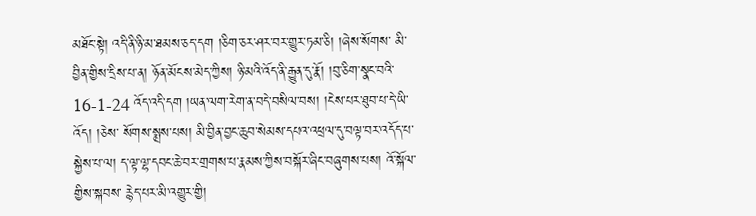མཐོང་སྟེ། འདི་ནི་ཉི་མ་ཐམས་ཅད་དག །ཅིག་ཅར་ཤར་བར་གྱུར་ཏམ་ཅི། །ཞེས་སོགས་ མི་བྱིན་གྱིས་དྲིས་པ་ན། ཉོན་མོངས་མེད་ཀྱིས། ཉི་མའི་འོད་ནི་རྒྱུན་དུ་རྣོ། །བུ་ཅིག་སྣང་བའི་ 16-1-24 འོད་འདི་དག །ཡན་ལག་རེག་ན་བདེ་བསིལ་བས། །ངེས་པར་ཐུབ་པ་དེ་ཡི་འོད། །ཅེས་ སོགས་སྨྲས་པས། མི་བྱིན་བྱང་ཆུབ་སེམས་དཔའ་འཕྲལ་དུ་བལྟ་བར་འདོད་པ་སྐྱེས་པ་ལ། ད་ལྟ་ལྷ་དབང་ཆེ་བར་གྲགས་པ་རྣམས་ཀྱིས་བསྐོར་ཞིང་བཞུགས་པས། འོ་སྐོལ་གྱིས་སྐབས་ རྙེད་པར་མི་འགྱུར་གྱི།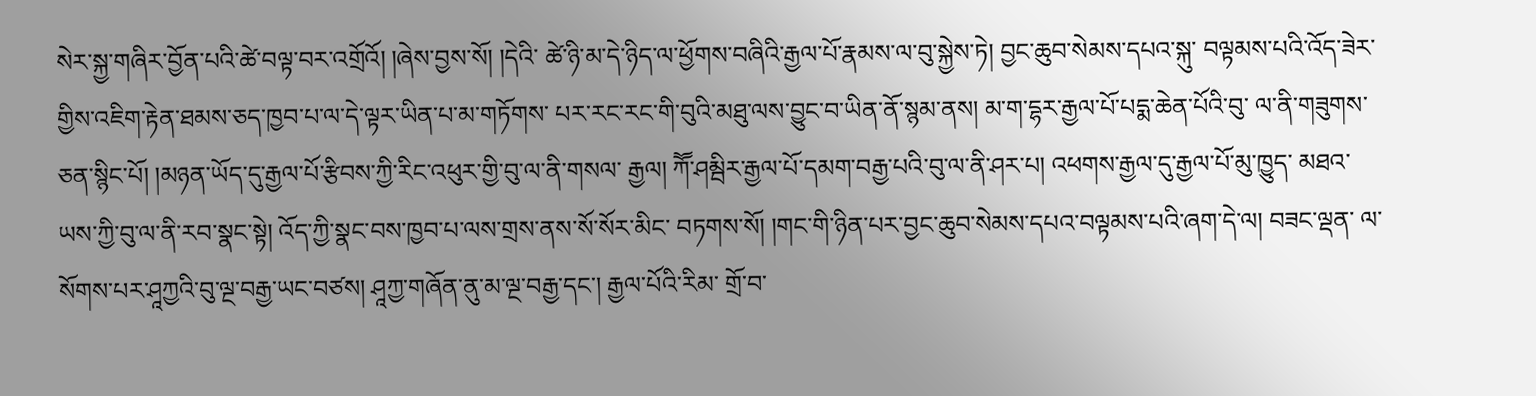སེར་སྐྱ་གཞིར་བྱོན་པའི་ཚེ་བལྟ་བར་འགྲོའོ། །ཞེས་བྱས་སོ། །དེའི་ ཚེ་ཉི་མ་དེ་ཉིད་ལ་ཕྱོགས་བཞིའི་རྒྱལ་པོ་རྣམས་ལ་བུ་སྐྱེས་ཏེ། བྱང་ཆུབ་སེམས་དཔའ་སྐུ་ བལྟམས་པའི་འོད་ཟེར་གྱིས་འཇིག་རྟེན་ཐམས་ཅད་ཁྱབ་པ་ལ་དེ་ལྟར་ཡིན་པ་མ་གཏོགས་ པར་རང་རང་གི་བུའི་མཐུ་ལས་བྱུང་བ་ཡིན་ནོ་སྙམ་ནས། མ་ག་དྷར་རྒྱལ་པོ་པདྨ་ཆེན་པོའི་བུ་ ལ་ནི་གཟུགས་ཅན་སྙིང་པོ། །མཉན་ཡོད་དུ་རྒྱལ་པོ་རྩིབས་ཀྱི་རིང་འཕུར་གྱི་བུ་ལ་ནི་གསལ་ རྒྱལ། ཀཽ་ཤམྦིར་རྒྱལ་པོ་དམག་བརྒྱ་པའི་བུ་ལ་ནི་ཤར་པ། འཕགས་རྒྱལ་དུ་རྒྱལ་པོ་མུ་ཁྱུད་ མཐའ་ཡས་ཀྱི་བུ་ལ་ནི་རབ་སྣང་སྟེ། འོད་ཀྱི་སྣང་བས་ཁྱབ་པ་ལས་གྲས་ནས་སོ་སོར་མིང་ བཏགས་སོ། །གང་གི་ཉིན་པར་བྱང་ཆུབ་སེམས་དཔའ་བལྟམས་པའི་ཞག་དེ་ལ། བཟང་ལྡན་ ལ་སོགས་པར་ཤཱཀྱའི་བུ་ལྔ་བརྒྱ་ཡང་བཙས། ཤཱཀྱ་གཞོན་ནུ་མ་ལྔ་བརྒྱ་དང་། རྒྱལ་པོའི་རིམ་ གྲོ་བ་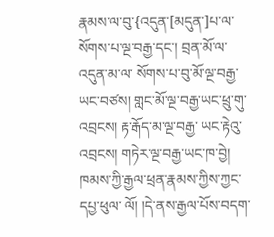རྣམས་ལ་བུ་{འདུན་[མདུན་]པ་ལ་སོགས་པ་ལྔ་བརྒྱ་དང་། བྲན་མོ་ལ་འདུན་མ་ལ་ སོགས་པ་བུ་མོ་ལྔ་བརྒྱ་ཡང་བཙས། གླང་མོ་ལྔ་བརྒྱ་ཡང་ཕྲུ་གུ་འབྲངས། རྟ་རྒོད་མ་ལྔ་བརྒྱ་ ཡང་རྟེའུ་འབྲངས། གཏེར་ལྔ་བརྒྱ་ཡང་ཁ་བྱེ། ཁམས་ཀྱི་རྒྱལ་ཕྲན་རྣམས་ཀྱིས་ཀྱང་དཔྱ་ཕུལ་ ལོ། །དེ་ནས་རྒྱལ་པོས་བདག་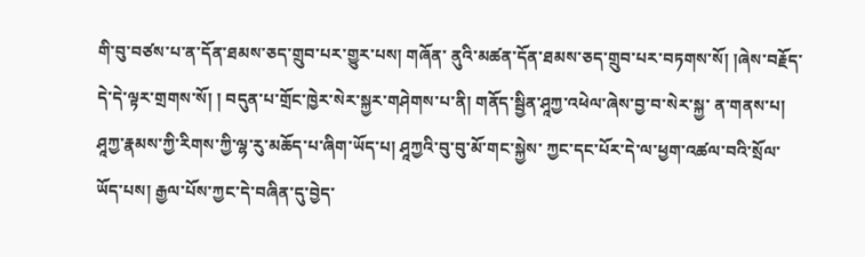གི་བུ་བཙས་པ་ན་དོན་ཐམས་ཅད་གྲུབ་པར་གྱུར་པས། གཞོན་ ནུའི་མཚན་དོན་ཐམས་ཅད་གྲུབ་པར་བཏགས་སོ། །ཞེས་བརྗོད་དེ་དེ་ལྟར་གྲགས་སོ། ། བདུན་པ་གྲོང་ཁྱེར་སེར་སྐྱར་གཤེགས་པ་ནི། གནོད་སྦྱིན་ཤཱཀྱ་འཕེལ་ཞེས་བྱ་བ་སེར་སྐྱ་ ན་གནས་པ། ཤཱཀྱ་རྣམས་ཀྱི་རིགས་ཀྱི་ལྷ་རུ་མཆོད་པ་ཞིག་ཡོད་པ། ཤཱཀྱའི་བུ་བུ་མོ་གང་སྐྱེས་ ཀྱང་དང་པོར་དེ་ལ་ཕྱག་འཚལ་བའི་སྲོལ་ཡོད་པས། རྒྱལ་པོས་ཀྱང་དེ་བཞིན་དུ་བྱེད་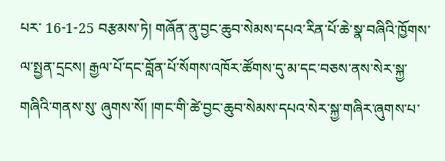པར་ 16-1-25 བརྩམས་ཏེ། གཞོན་ནུ་བྱང་ཆུབ་སེམས་དཔའ་རིན་པོ་ཆེ་སྣ་བཞིའི་ཁྱོགས་ལ་སྤྱན་དྲངས། རྒྱལ་པོ་དང་བློན་པོ་སོགས་འཁོར་ཚོགས་དུ་མ་དང་བཅས་ནས་སེར་སྐྱ་གཞིའི་གནས་སུ་ ཞུགས་སོ། །གང་གི་ཚེ་བྱང་ཆུབ་སེམས་དཔའ་སེར་སྐྱ་གཞིར་ཞུགས་པ་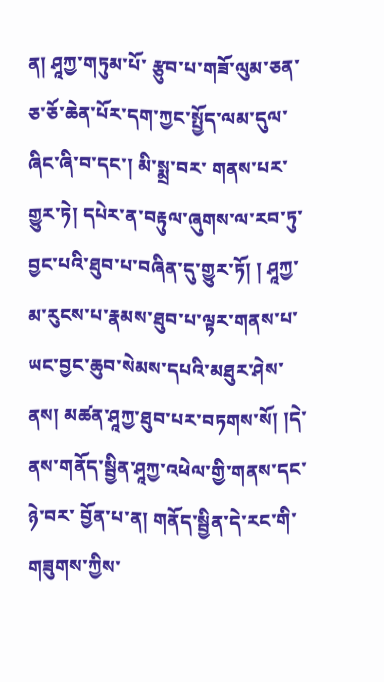ན། ཤཱཀྱ་གཏུམ་པོ་ རྩུབ་པ་གཟོ་ལུམ་ཅན་ཅ་ཅོ་ཆེན་པོར་དག་ཀྱང་སྤྱོད་ལམ་དུལ་ཞིང་ཞི་བ་དང་། མི་སྨྲ་བར་ གནས་པར་གྱུར་ཏེ། དཔེར་ན་བརྟུལ་ཞུགས་ལ་རབ་ཏུ་བྱང་པའི་ཐུབ་པ་བཞིན་དུ་གྱུར་ཏོ། ། ཤཱཀྱ་མ་རུངས་པ་རྣམས་ཐུབ་པ་ལྟར་གནས་པ་ཡང་བྱང་ཆུབ་སེམས་དཔའི་མཐུར་ཤེས་ནས། མཚན་ཤཱཀྱ་ཐུབ་པར་བཏགས་སོ། །དེ་ནས་གནོད་སྦྱིན་ཤཱཀྱ་འཕེལ་གྱི་གནས་དང་ཉེ་བར་ བྱོན་པ་ན། གནོད་སྦྱིན་དེ་རང་གི་གཟུགས་ཀྱིས་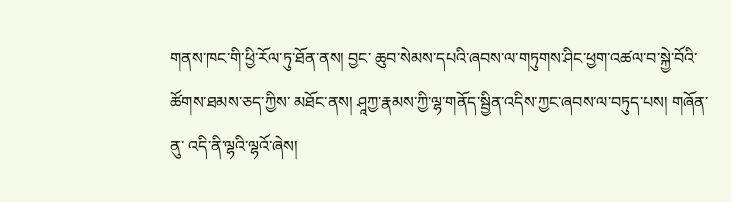གནས་ཁང་གི་ཕྱི་རོལ་ཏུ་ཐོན་ནས། བྱང་ ཆུབ་སེམས་དཔའི་ཞབས་ལ་གཏུགས་ཤིང་ཕྱག་འཚལ་བ་སྐྱེ་བོའི་ཚོགས་ཐམས་ཅད་ཀྱིས་ མཐོང་ནས། ཤཱཀྱ་རྣམས་ཀྱི་ལྷ་གནོད་སྦྱིན་འདིས་ཀྱང་ཞབས་ལ་བཏུད་པས། གཞོན་ནུ་ འདི་ནི་ལྷའི་ལྷའོ་ཞེས།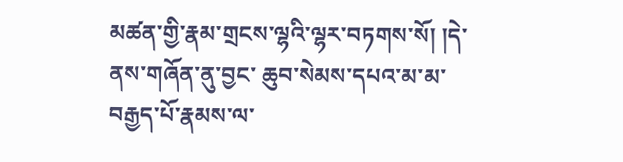མཚན་གྱི་རྣམ་གྲངས་ལྷའི་ལྷར་བཏགས་སོ། །དེ་ནས་གཞོན་ནུ་བྱང་ ཆུབ་སེམས་དཔའ་མ་མ་བརྒྱད་པོ་རྣམས་ལ་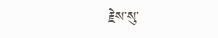རྗེས་སུ་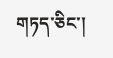གཏད་ཅིང་།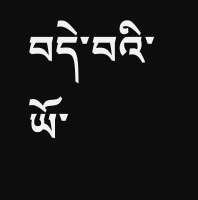བདེ་བའི་ཡོ་